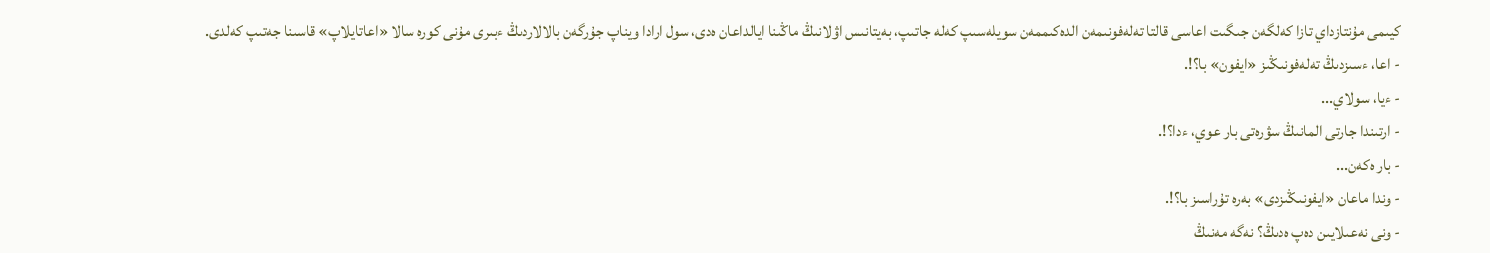كيىمى مۇنتازداي تازا كەلگەن جىگىت اعاسى قالتا تەلەفونىمەن الدەكىممەن سويلەسىپ كەلە جاتىپ، بەيتانىس اۋلانىڭ ماڭىنا ايالداعان ەدى، سول ارادا ويناپ جۇرگەن بالالاردىڭ ءبىرى مۇنى كورە سالا «اعاتايلاپ» قاسىنا جەتىپ كەلدى.
- اعا، ءسىزدىڭ تەلەفونىڭىز «ايفون» با؟!.
- ءيا، سولاي...
- ارتىندا جارتى المانىڭ سۋرەتى بار عوي، ءدا؟!.
- بار ەكەن...
- وندا ماعان «ايفونىڭىزدى» بەرە تۇراسىز با؟!.
- ونى نەعىلايىن دەپ ەدىڭ؟ نەگە مەنىڭ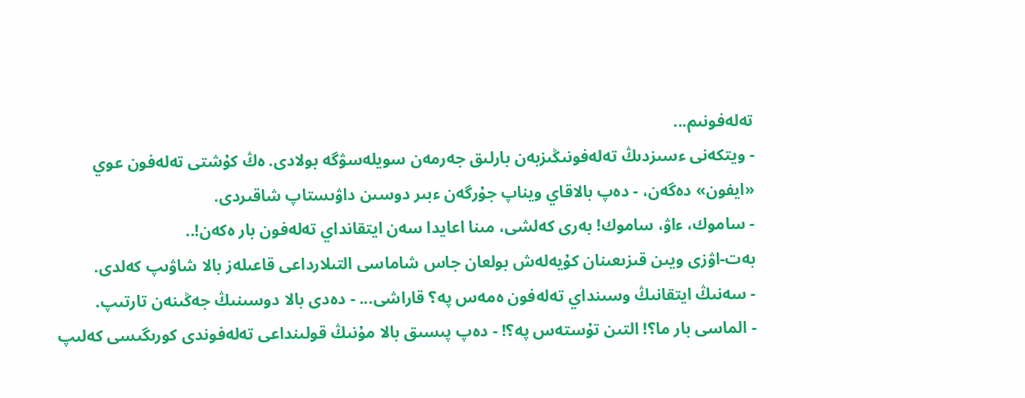تەلەفونىم...
- ويتكەنى ءسىزدىڭ تەلەفونىڭىزبەن بارلىق جەرمەن سويلەسۋگە بولادى. ەڭ كۇشتى تەلەفون عوي «ايفون» دەگەن، - دەپ بالاقاي ويناپ جۇرگەن ءبىر دوسىن داۋىستاپ شاقىردى.
- ساموك، ءاۋ، ساموك! بەرى كەلشى، مىنا اعايدا سەن ايتقانداي تەلەفون بار ەكەن!..
بەت-اۋزى ويىن قىزىعىنان كۇيەلەش بولعان جاس شاماسى التىلارداعى قاعىلەز بالا شاۋىپ كەلدى.
- سەنىڭ ايتقانىڭ وسىنداي تەلەفون ەمەس پە؟ قاراشى... - دەدى بالا دوسىنىڭ جەڭىنەن تارتىپ.
- الماسى بار ما؟! التىن تۇستەس پە؟! - دەپ پىسىق بالا مۇنىڭ قولىنداعى تەلەفوندى كورىگىسى كەلىپ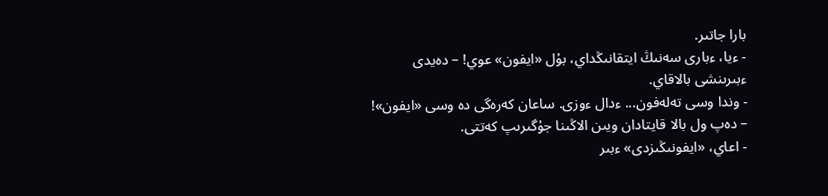بارا جاتىر.
- ءيا، ءبارى سەنىڭ ايتقانىڭداي، بۇل «ايفون» عوي! – دەيدى ءبىرىنشى بالاقاي.
- وندا وسى تەلەفون... ءدال ءوزى. ساعان كەرەگى دە وسى «ايفون»! – دەپ ول بالا قايتادان ويىن الاڭىنا جۇگىرىپ كەتتى.
- اعاي، «ايفونىڭىزدى» ءبىر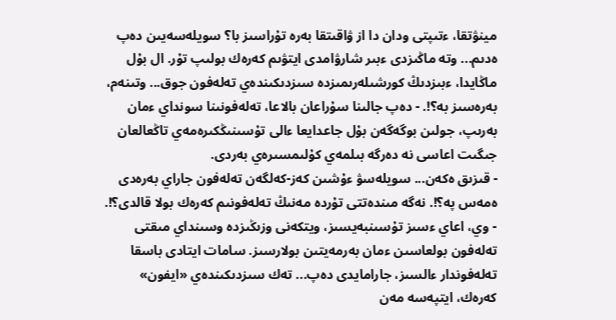مينۋتقا، ءتىپتى ودان دا از ۋاقىتقا بەرە تۇراسىز با؟ سويلەسەيىن دەپ ەدىم... وتە ماڭىزدى ءبىر شارۋامدى ايتۋىم كەرەك بولىپ تۇر. ال بۇل ماڭايدا، ءبىزدىڭ كورشىلەرىمىزدە سىزدىكىندەي تەلەفون جوق... وتىنەم، بەرەسىز بە؟!. - دەپ جالىنا سۇراعان بالاعا، تەلەفونىنا سونداي ءمان بەرىپ، جولىن بوگەگەن بۇل جاعدايعا ءالى تۇسىنىڭكىرەمەي تاڭعالعان جىگىت اعاسى نە دەرگە بىلمەي كۇلىمسىرەي بەردى.
- قىزىق ەكەن... سويلەسۋ ءۇشىن كەز-كەلگەن تەلەفون جاراي بەرەدى ەمەس پە؟!. نەگە مىندەتتى تۇردە مەنىڭ تەلەفونىم كەرەك بولا قالدى؟!.
- وي، اعاي ءسىز تۇسىنبەيسىز، ويتكەنى وزىڭىزدە وسىنداي مىقتى تەلەفون بولعاسىن ءمان بەرمەيتىن بولارسىز. سامات ايتادى باسقا تەلەفوندار ءالسىز، جارامايدى دەپ... تەك سىزدىكىندەي «ايفون» كەرەك، ايتپەسە مەن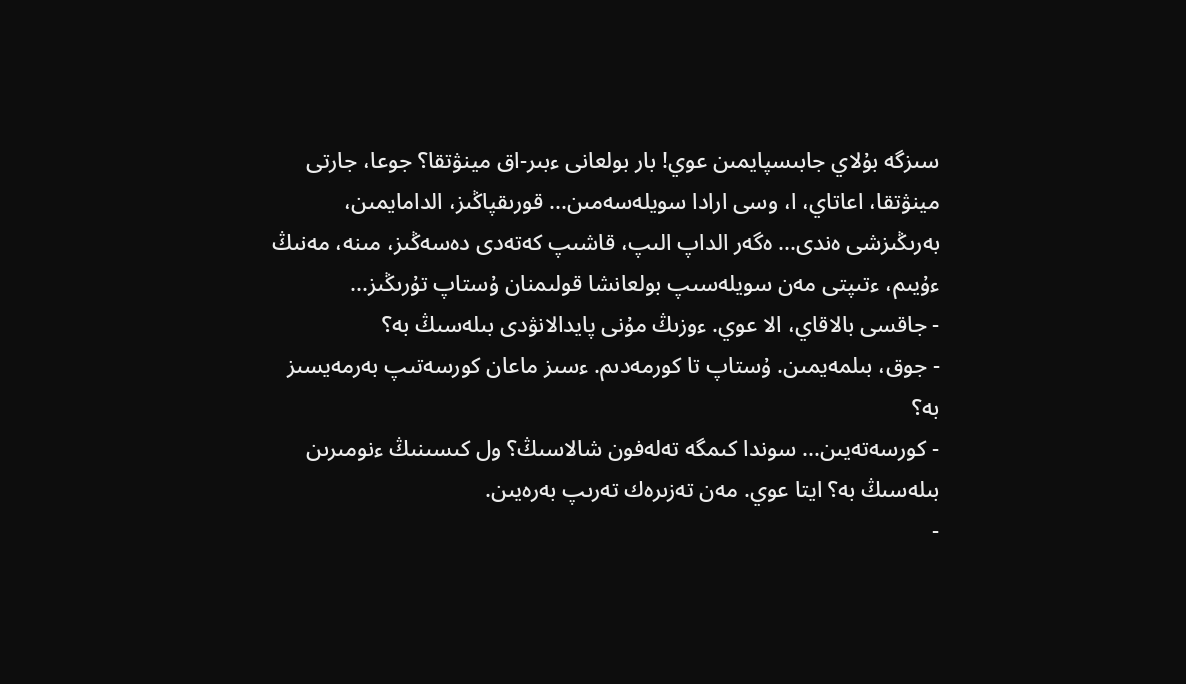سىزگە بۇلاي جابىسپايمىن عوي! بار بولعانى ءبىر-اق مينۋتقا؟ جوعا، جارتى مينۋتقا، اعاتاي، ا، وسى ارادا سويلەسەمىن... قورىقپاڭىز، الدامايمىن، بەرىڭىزشى ەندى... ەگەر الداپ الىپ، قاشىپ كەتەدى دەسەڭىز، مىنە، مەنىڭ ءۇيىم، ءتىپتى مەن سويلەسىپ بولعانشا قولىمنان ۇستاپ تۇرىڭىز...
- جاقسى بالاقاي، الا عوي. ءوزىڭ مۇنى پايدالانۋدى بىلەسىڭ بە؟
- جوق، بىلمەيمىن. ۇستاپ تا كورمەدىم. ءسىز ماعان كورسەتىپ بەرمەيسىز بە؟
- كورسەتەيىن... سوندا كىمگە تەلەفون شالاسىڭ؟ ول كىسىنىڭ ءنومىرىن بىلەسىڭ بە؟ ايتا عوي. مەن تەزىرەك تەرىپ بەرەيىن.
-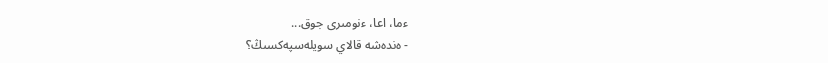ءما، اعا، ءنومىرى جوق...
- ەندەشە قالاي سويلەسپەكسىڭ؟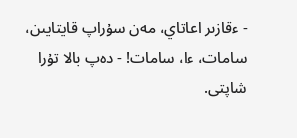- ءقازىر اعاتاي، مەن سۇراپ قايتايىن، سامات، ءا، سامات! - دەپ بالا تۇرا شاپتى.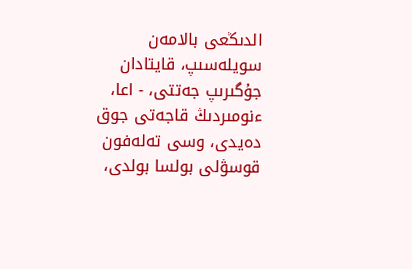الدىڭعى بالامەن سويلەسىپ، قايتادان جۇگىرىپ جەتتى، - اعا، ءنومىردىڭ قاجەتى جوق دەيدى، وسى تەلەفون قوسۋلى بولسا بولدى،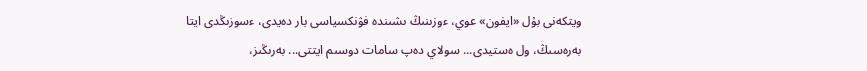ويتكەنى بۇل «ايفون» عوي، ءوزىنىڭ ىشىندە فۋنكسياسى بار دەيدى، ءسوزىڭدى ايتا بەرەسىڭ، ول ەستيدى... سولاي دەپ سامات دوسىم ايتتى... بەرىڭىز،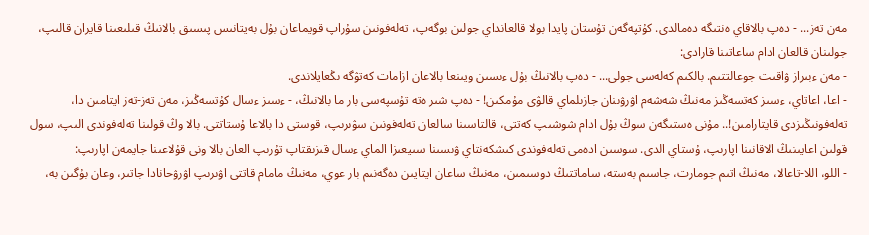مەن تەز... - دەپ بالاقاي ەنتىگە دەمالدى. كۇتپەگەن تۇستان پايدا بولا قالعانداي جولىن بوگەپ، تەلەفونىن سۇراپ قويماعان بۇل بەيتانىس پىسىق بالانىڭ قىلىعىنا قايران قالىپ، جولىنان قالعان ادام ساعاتىنا قارادى:
- مەن ءبىراز ۋاقىت جوعالتتىم. بالكىم كەلەسى جولى... - دەپ بالانىڭ بۇل ءىسىن ويىنعا بالاعان ازامات كەتۋگە ىڭعايلاندى.
- اعا، اعاتاي، ءسىز كەتسەڭىز مەنىڭ شەشەم اۋرۋىنان جازىلماي قالۋى مۇمكىن! - دەپ شىر ەتە تۇسپەسى بار ما بالانىڭ، - ءسىز ءسال كۇتسەڭىز، مەن تەز-تەز ايتامىن دا، تەلەفونىڭىزدى قايتارامىن!.. مۇنى ەستىگەن سوڭ بۇل ادام شوشىپ كەتتى، قالتاسىنا سالعان تەلەفونىن سۋىرىپ، قوستى دا بالاعا ۇستاتتى. بالا وڭ قولىنا تەلەفوندى الىپ، سول قولىن اعايىنىڭ الاقانىنا اپارىپ، ۇستاي الدى. سوسىن ادەمى تەلەفوندى كىشكەنتاي ۋىسىنا سىيعىزا الماي ءسال قىزىقتاپ تۇرىپ العان بالا ونى قۇلاعىنا جايمەن اپارىپ:
- اللو، اللا-تاعالا، مەنىڭ اتىم جومارت، جاسىم بەستە، ساماتتىڭ دوسىمىن، مەنىڭ ساعان ايتايىن دەگەنىم بار عوي، مەنىڭ مامام قاتتى اۋىرىپ اۋرۋحانادا جاتىر، وعان بۇگىن بە،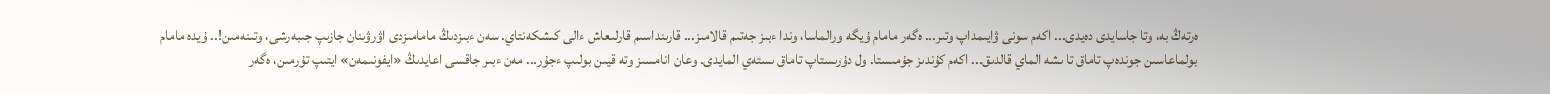ەرتەڭ بە، وتا جاسايدى دەيدى... اكەم سونى ۋايىمداپ وتىر... ەگەر مامام ۇيگە ورالماسا، وندا ءبىز جەتىم قالامىز... قارىنداسىم قارلىعاش ءالى كىشكەنتاي. سەن ءبىزدىڭ مامامىزدى اۋرۋىنان جازىپ جىبەرشى، وتىنەمىن!.. ۇيدە مامام بولماعاسىن جوندەپ تاماق تا ىشە الماي قالدىق... اكەم كۇندىز جۇمىستا. ول دۇرىستاپ تاماق ىستەي المايدى. وعان انامسىز وتە قيىن بولىپ ءجۇر... مەن ءبىر جاقسى اعايدىڭ «ايفونىمەن» ايتىپ تۇرمىن، ەگەر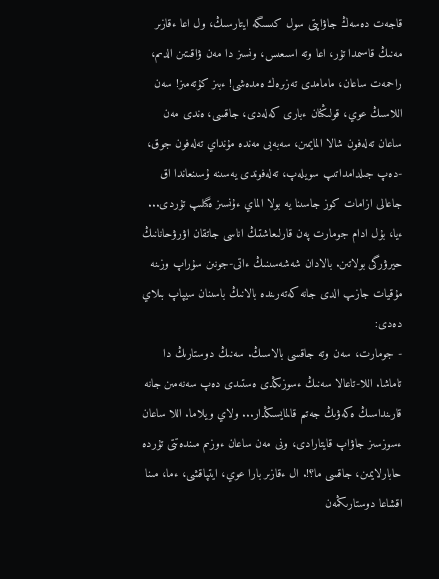قاجەت دەسەڭ جاۋاپتى سول كىسىگە ايتارسىڭ، ول اعا ءقازىر مەنىڭ قاسىمدا تۇر، اعا وتە اسىعىس، ونسىز دا مەن ۋاقىتىن الدىم، راحمەت ساعان، مامامدى تەزىرەك ەمدەشى! ءبىز كۇتەمىز! سەن اللاسىڭ عوي، قولىڭنان ءبارى كەلەدى، جاقسى، ەندى مەن ساعان تەلەفون شالا المايمىن، سەبەبى مەندە مۇنداي تەلەفون جوق، -دەپ جىلدامداتىپ سويلەپ، تەلەفوندى يەسىنە ۇسىنعاندا اق جاعالى ازامات كوز جاسىنا يە بولا الماي ءۇنسىز ەگىلىپ تۇردى... ءيا، بۇل ادام جومارت پەن قارلىعاشتىڭ اناسى جاتقان اۋرۋحانانىڭ حيرۋرگى بولاتىن. بالادان شەشەسىنىڭ ءاتى-جونىن سۇراپ وزىنە مۇقيات جازىپ الدى جانە كەتەرىندە بالانىڭ باسىنان سيپاپ بىلاي دەدى:
- جومارت، سەن وتە جاقسى بالاسىڭ. سەنىڭ دوستارىڭ دا تاماشا. اللا-تاعالا سەنىڭ ءسوزىڭدى ەستىدى دەپ سەنەمىن جانە قارىنداسىڭ ەكەۋىڭ جەتىم قالمايسىڭدار... ولاي ويلاما. اللا ساعان ءسوزسىز جاۋاپ قايتارادى، ونى مەن ساعان ءوزىم مىندەتتى تۇردە حابارلايمىن، جاقسى ما؟!. ال ءقازىر بارا عوي، ايتپاقشى، ءما، مىنا اقشاعا دوستارىڭمەن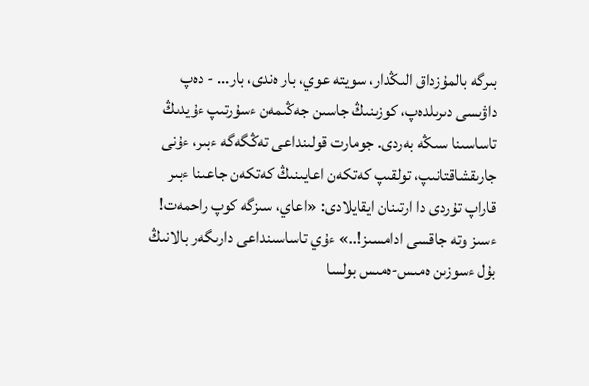بىرگە بالمۇزداق الىڭدار، سويتە عوي، بار ەندى، بار... - دەپ داۋىسى دىرىلدەپ، كوزىنىڭ جاسىن جەڭىمەن ءسۇرتىپ ءۇيدىڭ تاساسىنا سىڭە بەردى. جومارت قولىنداعى تەڭگەگە ءبىر، ءۇنى جارىقشاقتانىپ، تولقىپ كەتكەن اعايىنىڭ كەتكەن جاعىنا ءبىر قاراپ تۇردى دا ارتىنان ايقايلادى: «اعاي، سىزگە كوپ راحمەت! ءسىز وتە جاقسى ادامسىز!..» ءۇي تاساسىنداعى دارىگەر بالانىڭ بۇل ءسوزىن ەمىس-ەمىس بولسا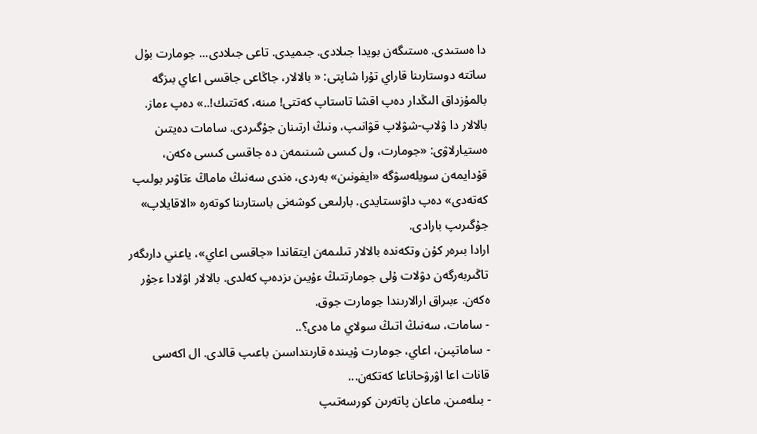دا ەستىدى. ەستىگەن بويدا جىلادى. جىميدى. تاعى جىلادى... جومارت بۇل ساتتە دوستارىنا قاراي تۇرا شاپتى: « بالالار، جاڭاعى جاقسى اعاي بىزگە بالمۇزداق الىڭدار دەپ اقشا تاستاپ كەتتى! مىنە، كەتتىك!..» دەپ ءماز. بالالار دا ۋلاپ-شۋلاپ قۋانىپ، ونىڭ ارتىنان جۇگىردى. سامات دەيتىن ەستيارلاۋى: «جومارت، ول كىسى شىنىمەن دە جاقسى كىسى ەكەن، قۇدايمەن سويلەسۋگە «ايفونىن» بەردى، ەندى سەنىڭ ماماڭ ءتاۋىر بولىپ كەتەدى» دەپ داۋىستايدى. بارلىعى كوشەنى باستارىنا كوتەرە «الاقايلاپ» جۇگىرىپ بارادى.
ارادا بىرەر كۇن وتكەندە بالالار تىلىمەن ايتقاندا «جاقسى اعاي»، ياعني دارىگەر تاڭىربەرگەن دۋلات ۇلى جومارتتىڭ ءۇيىن ىزدەپ كەلدى. بالالار اۋلادا ءجۇر ەكەن. ءبىراق ارالارىندا جومارت جوق.
- سامات، سەنىڭ اتىڭ سولاي ما ەدى؟..
- ساماتپىن، اعاي، جومارت ۇيىندە قارىنداسىن باعىپ قالدى. ال اكەسى قانات اعا اۋرۋحاناعا كەتكەن...
- بىلەمىن. ماعان پاتەرىن كورسەتىپ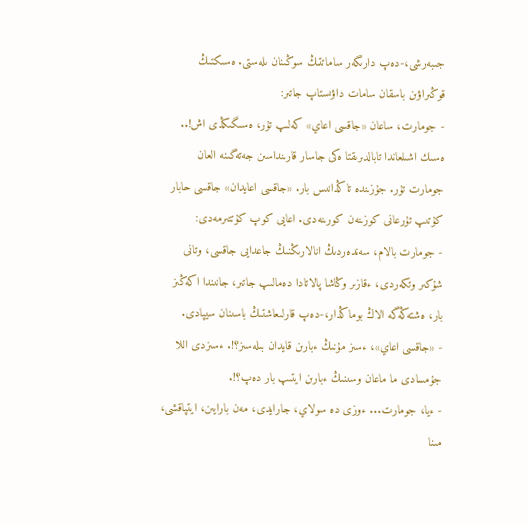جىبەرشى،-دەپ دارىگەر ساماتتىڭ سوڭىنان ىلەستى. ەسىكتىڭ قوڭىراۋىن باسقان سامات داۋىستاپ جاتىر:
- جومارت، ساعان «جاقسى اعاي» كەلىپ تۇر، ەسىگىڭدى اش!..
ەسىك اشىلعاندا تابالدىرىقتا ەكى جاسار قارىنداسىن جەتەگىنە العان جومارت تۇر. جۇزىندە تاڭدانىس بار. «جاقسى اعايدان» جاقسى حابار كۇتىپ تۇرعانى كوزىنەن كورىنەدى. اعايى كوپ كۇتتىرمەدى:
- جومارت بالام، سەندەردىڭ انالارىڭنىڭ جاعدايى جاقسى، وتانى شۇكىر وتكەردى، ءقازىر وڭاشا پالاتادا دەمالىپ جاتىر، جانىندا اكەڭىز بار، ەشتەڭەگە الاڭ بوماڭدار،-دەپ قارلىعاشتىڭ باسىنان سيپادى.
- «جاقسى اعاي»، ءسىز مۇنىڭ ءبارىن قايدان بىلەسىز؟!. ءسىزدى اللا جۇمسادى ما ماعان وسىنىڭ ءبارىن ايتىپ بار دەپ؟!.
- ءيا، جومارت... ءوزى دە سولاي، جارايدى، مەن بارايىن، ايتپاقشى، مىنا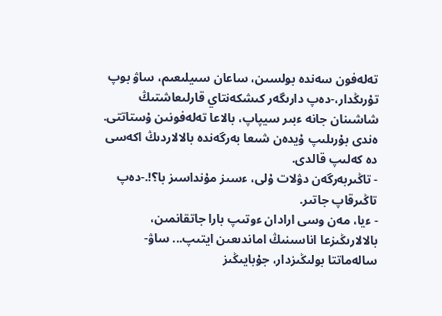تەلەفون سەندە بولسىن، ساعان سىيلىعىم، ساۋ بوپ تۇرىڭدار،-دەپ دارىگەر كىشكەنتاي قارلىعاشتىڭ شاشىنان جانە ءبىر سيپاپ، بالاعا تەلەفونىن ۇستاتتى. ەندى بۇرىلىپ ۇيدەن شىعا بەرگەندە بالالاردىڭ اكەسى دە كەلىپ قالدى.
- تاڭىربەرگەن دۋلات ۇلى، ءسىز مۇنداسىز با؟!.-دەپ تاڭىرقاپ جاتىر.
- ءيا، مەن وسى ارادان ءوتىپ بارا جاتقانمىن، بالالارىڭىزعا اناسىنىڭ اماندىعىن ايتىپ... ساۋ-سالەماتتا بولىڭىزدار، جۇبايىڭىز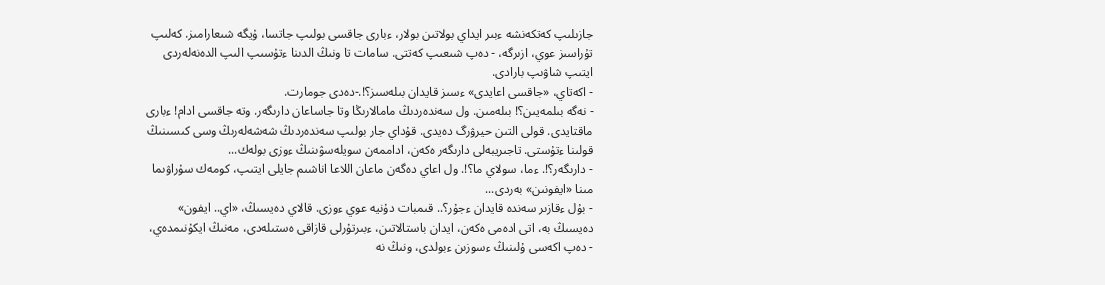جازىلىپ كەتكەنشە ءبىر ايداي بولاتىن بولار، ءبارى جاقسى بولىپ جاتسا، ۇيگە شىعارامىز. كەلىپ تۇراسىز عوي، ازىرگە، - دەپ شىعىپ كەتتى. سامات تا ونىڭ الدىنا ءتۇسىپ الىپ الدەنەلەردى ايتىپ شاۋىپ بارادى.
- اكەتاي، «جاقسى اعايدى» ءسىز قايدان بىلەسىز؟!.-دەدى جومارت.
- نەگە بىلمەيىن؟! بىلەمىن. ول سەندەردىڭ مامالارىڭا وتا جاساعان دارىگەر. وتە جاقسى ادام! ءبارى ماقتايدى. قولى التىن حيرۋرگ دەيدى. قۇداي جار بولىپ سەندەردىڭ شەشەلەرىڭ وسى كىسىنىڭ قولىنا ءتۇستى. تاجىريبەلى دارىگەر ەكەن، اداممەن سويلەسۋىنىڭ ءوزى بولەك...
- دارىگەر؟!. ءما، سولاي ما؟!. ول اعاي دەگەن ماعان اللاعا اناشىم جايلى ايتىپ، كومەك سۇراۋىما مىنا «ايفونىن» بەردى...
- بۇل ءقازىر سەندە قايدان ءجۇر؟.. قىمبات دۇنيە عوي ءوزى. قالاي دەيسىڭ، «اي.. ايفون» دەيسىڭ بە، اتى ادەمى ەكەن، ايدان باستالاتىن، ءبىرتۇرلى قازاقى ەستىلەدى، مەنىڭ ايكۇنىمدەي، - دەپ اكەسى ۇلىنىڭ ءسوزىن ءبولدى، ونىڭ نە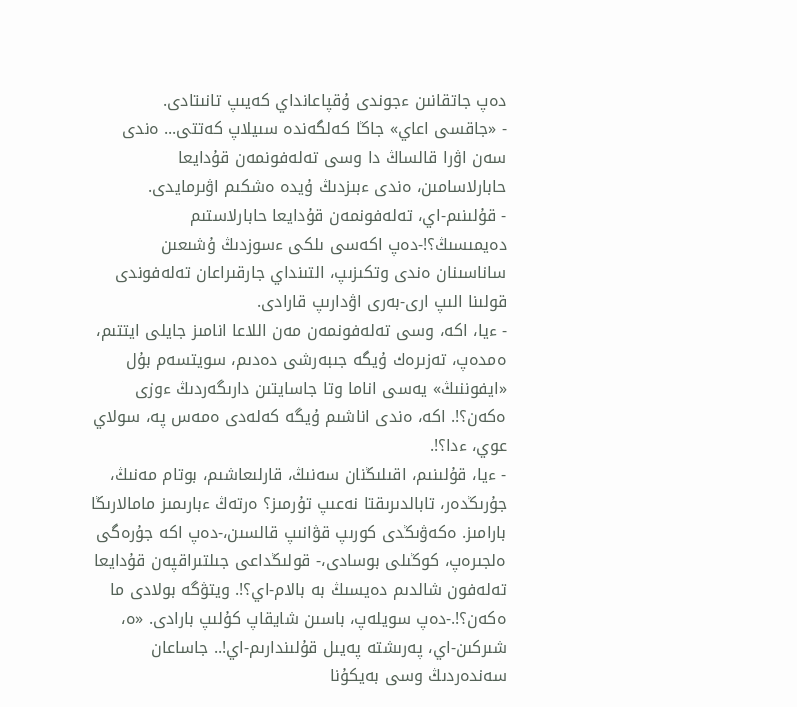دەپ جاتقانىن ءجوندى ۇقپاعانداي كەيىپ تانىتادى.
- «جاقسى اعاي» جاڭا كەلگەندە سىيلاپ كەتتى... ەندى سەن اۋرا قالساڭ دا وسى تەلەفونمەن قۇدايعا حابارلاسامىن، ەندى ءبىزدىڭ ۇيدە ەشكىم اۋىرمايدى.
- قۇلىنىم-اي، تەلەفونمەن قۇدايعا حابارلاستىم دەيمىسىڭ؟!-دەپ اكەسى ىلكى ءسوزدىڭ ۇشىعىن ساناسىنان ەندى وتكىزىپ، التىنداي جارقىراعان تەلەفوندى قولىنا الىپ ارى-بەرى اۋدارىپ قارادى.
- ءيا، اكە، وسى تەلەفونمەن مەن اللاعا انامىز جايلى ايتتىم، ەمدەپ، تەزىرەك ۇيگە جىبەرشى دەدىم، سويتسەم بۇل «ايفوننىڭ» يەسى اناما وتا جاسايتىن دارىگەردىڭ ءوزى ەكەن؟!. اكە، ەندى اناشىم ۇيگە كەلەدى ەمەس پە، سولاي عوي، ءدا؟!.
- ءيا، قۇلىنىم، اقىلىڭنان سەنىڭ، قارلىعاشىم، بوتام مەنىڭ، جۇرىڭدەر، تابالدىرىقتا نەعىپ تۇرمىز؟ ەرتەڭ ءبارىمىز مامالارىڭا بارامىز. ەكەۋىڭدى كورىپ قۋانىپ قالسىن،-دەپ اكە جۇرەگى ەلجىرەپ، كوڭىلى بوسادى،- قولىڭداعى جىلتىراقپەن قۇدايعا تەلەفون شالدىم دەيسىڭ بە بالام-اي؟!. ويتۋگە بولادى ما ەكەن؟!.-دەپ سويلەپ، باسىن شايقاپ كۇلىپ بارادى. «ە، شىركىن-اي، پەرىشتە پەيىل قۇلىندارىم-اي!.. جاساعان سەندەردىڭ وسى بەيكۇنا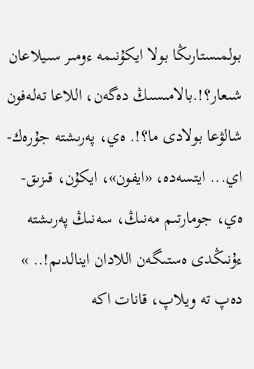بولمىستارىڭا بولا ايكۇنىمە ءومىر سىيلاعان شىعار؟!.بالامىسىڭ دەگەن، اللاعا تەلەفون شالۋعا بولادى ما؟!. ەي، پەرىشتە جۇرەك-اي... ايتسەدە، «ايفون»، ايكۇن، قىزىق-ەي، جومارتىم مەنىڭ، سەنىڭ پەرىشتە ءۇنىڭدى ەستىگەن اللادان اينالدىم!.. » دەپ تە ويلاپ، قانات اكە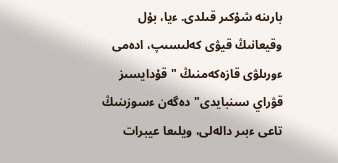بارىنە شۇكىر قىلدى. ءيا، بۇل وقيعانىڭ قيۋى كەلىسىپ، ادەمى ءورىلۋى قازەكەمنىڭ " قۇدايسىز قۋراي سىنبايدى" دەگەن ءسوزىنىڭ تاعى ءبىر دالەلى، ويلىعا عيبرات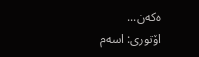ەكەن...
اۆتورى: اسەم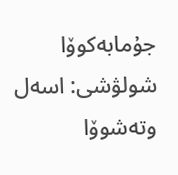جۇمابەكوۆا
شولۋشى: اسەل وتەشوۆا